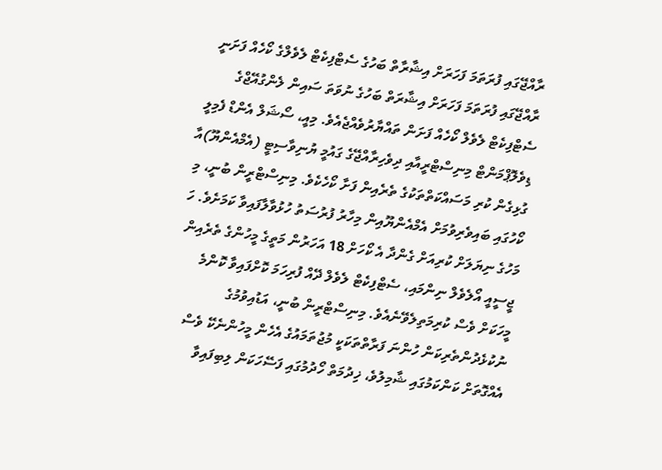ރާއްޖޭގައި ފުރަތަމަ ފަހަރަށް އިޝާރާތް ބަހުގެ ސެޓްފިކެޓް ލެވެލްގެ ކޯހެއް ފަށަނީ
ރާއްޖޭގައި ފުރަތަމަ ފަހަރަށް އިޝާރަތް ބަހުގެ ނުވަތަ ސައިން ލެންގުއޭޖްގެ ސެޓްފިކެޓް ލެވެލް ކޯހެއް ފަށަން ތައްޔާރުވެއްޖެއެވެ. މިއީ، ސޯޝަލް އެންޑް ފެމިލީ ޑިވެލޮޕްމަންޓް މިނިސްޓްރީއާއި ދިވެހިރާއްޖޭގެ ގައުމީ ޔުނިވާސިޓީ (އެމްއެންޔޫ)އާ ގުޅިގެން ކުރި މަސައްކަތްތަކުގެ ތެރެއިން ފަށާ ކޯހެކެވެ. މިނިސްޓްރީން ބުނީ، މި ކޯހުގައި ބައިވެރިވުމަށް އެމްއެންޔޫއިން މިހާރު ފުރުސަތު ހުޅުވާލާފައިވާ ކަމަށެވެ. ހަ މަހުގެ ނިޔަލަށް ކުރިއަށް ގެންދާ އެ ކޯހަށް 18 އަހަރުން މަތީގެ މީހުންގެ ތެރެއިން ޖީސީއީ އޯލެވެލް ނިންމައި، ސެޓްފިކެޓް ލެވެލް ދޭއް ފުރިހަމަ ކޮށްފައިވާ ކޮންމެ މީހަކަށް ވެސް ކުރިމަތިލެވޭނެއެވެ. މިނިސްޓްރީން ބުނީ، އަޑުއިވުމުގެ ނުކުޅެދުންތެރިކަން ހުންނަ ފަރާތްތަކަކީ މުޖުތަމައުގެ އެހެން މީހުންނެކޭ ވެސް އެއްގޮތަށް ކަންކަމުގައި ޝާމިލުވެ، ޚިދުމަތް ހޯދުމުގައި ފަސޭހަކަން ލިބިފައިވާ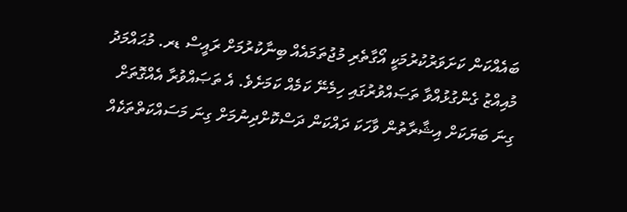ބައެއްކަން ކަށަވަރުކުރުމަކީ އޯގާތެރި މުޖުތަމައެއް ބިނާކުރުމަށް ރައީސް ޑރ. މުޙައްމަދު މުއިއްޒު ގެންގުޅުއްވާ ތަޞައްވުރުގައި ހިމެނޭ ކަމެއް ކަމަށެވެ. އެ ތަޞައްވުރާ އެއްގޮތަށް ގިނަ ބަޔަކަށް އިޝާރާތުން ވާހަކަ ދައްކަން ދަސްކޮށްދިނުމަށް ގިނަ މަސައްކަތްތަކެއް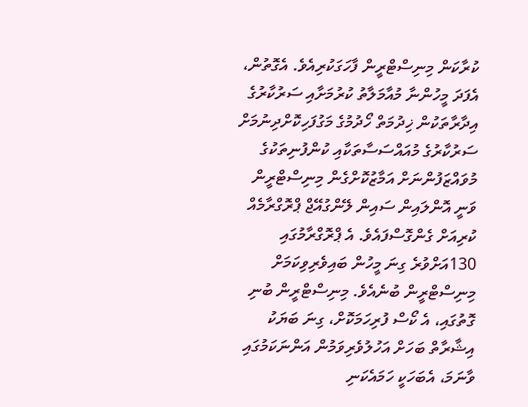ކުރާކަން މިނިސްޓްރީން ފާހަގަކުރިއެވެ. އެގޮތުން، އެފަދަ މީހުންނާ މުއާމަލާތު ކުރުމަށާއި ސަރުކާރުގެ އިދާރާތަކުން ޚިދުމަތް ހޯދުމުގެ މަގުފަހިކޮށްދިނުމަށް ސަރުކާރުގެ މުއައްސަސާތަކާއި ކުންފުނިތަކުގެ މުވައްޒަފުންނަށް އަމާޒުކޮށްގެން މިނިސްޓްރީން ވަނީ އޮންލައިން ސައިން ލޭންގުއޭޖް ޕްރޮގްރާމެއް ކުރިއަށް ގެންގޮސްފައެވެ. އެ ޕްރޮގްރާމުގައި 130އަށްވުރެ ގިނަ މީހުން ބައިވެރިވިކަމަށް މިނިސްޓްރީން ބުނެއެވެ. މިނިސްޓްރީން ބުނި ގޮތުގައި، އެ ކޯސް ފުރިހަމަކޮށް، ގިނަ ބަޔަކު އިޝާރާތް ބަހަށް އަހުލުވެރިވަމުން އަންނަކަމުގައި ވާނަމަ، އެބަހަކީ ހަމައެކަނި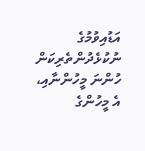އަޑުއިވުމުގެ ނުކުޅެދުންތެރިކަން ހުންނަ މީހުންނާއި، އެ މީހުންގެ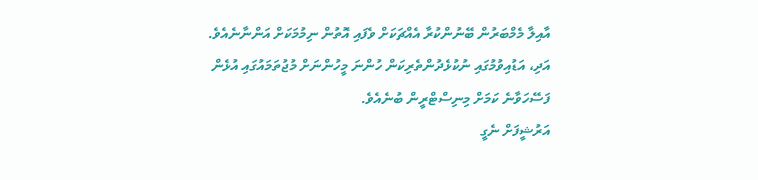އާއިލާ މެމްބަރުން ބޭނުންކުރާ އެއްޗަކަށް ވެފައި އޮތުން ނިމުމަކަށް އަންނާނެއެވެ. އަދި، އަޑުއިވުމުގައި ނުކުޅެދުންތެރިކަން ހުންނަ މީހުންނަށް މުޖުތަމައުގައި އުޅެން ފަސޭހަވާނެ ކަމަށް މިނިސްޓްރީން ބުނެއެވެ.
އަރުޝީފަށް ނެގީ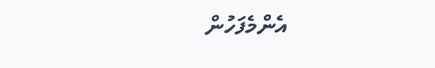އެންމެފަހުން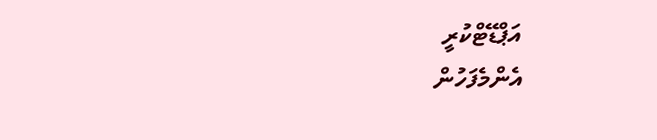އަޕްޑޭޓްކުރީ
އެންމެފަހުން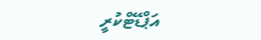އަޕްޑޭޓްކުރީ